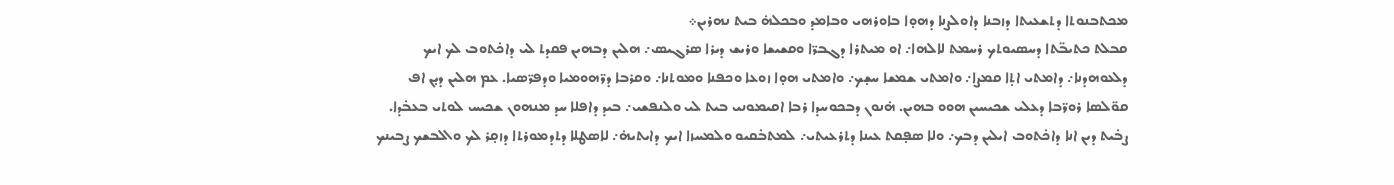ܡܟܬܒܢܘܬܐ ܕܬܫܥܝܬܐ ܕܙܒܢܐ ܕܐܘܠܨܢܐ ܕܗܘ̣ܐ ܒܐܘܪܗܝ ܘܒܐܡܕ ܘܒܟܠܗ̇ ܒܝܬ ܢܗܪܝܢ܀
ܩܒܠܬ ܟܬܝܒ̈ܬܐ ܕܚܣܝܘܬܟ ܪܚܡܬ ܠܐܠܗܐ܇ ܐܘ ܡܝܬܪܐ ܕܓܒܪ̈ܐ ܘܩܫܝܫܐ ܘܪܝܫ ܕܝܪܐ ܣܪܓܝܣ܇ ܗܠܝܢ ܕܒܗܝܢ ܦܩܕܬ ܠܝ ܕܐܟ̇ܬܘܒ ܠܟ ܐܝܟ ܕܠܥܘܗܕܢܐ܇ ܕܐܡܬܝ ܐܬ̣ܐ ܩܡܨܐ܇ ܘܐܡܬܝ ܫܡܫܐ ܚܫ̣ܟ܇ ܘܐܡܬܝ ܗܘ̣ܐ ܙܘܥܐ ܘܟܦܢܐ ܘܡܘܬܢܐ܇ ܘܩܪܒܐ ܕܪ̈ܗܘܡܝܐ ܘܕܦܪ̈ܣܝܐ. ܥܡ ܗܠܝܢ ܕܝ̣ܢ ܐܦ ܩܘ̈ܠܣܐ ܪܘܪ̈ܒܐ ܕܥܠܝ ܫܟܝܚܝܢ ܗܘܘ ܒܗܝܢ. ܗ̇ܢܘܢ ܕܒܟܘܚܕܐ ܪܒܐ ܐܩܝܡܘܢܝ ܒܝܬ ܠܝ ܘܠܢܦܫܝ܇ ܒܝܕ ܕܐܦܠܐ ܚܕ ܡܢܗܘܢ ܫܟܝܚ ܠܘܬܝ ܒܥܒ̇ܕܐ. ܨܒ̇ܝܬ ܕܝܢ ܐܢܐ ܕܐܟ̇ܬܘܒ ܐܝܠܝܢ ܕܒܟ܇ ܘܠܐ ܣܦ̣ܩܬ ܥܝܢܐ ܕܬܪܥܝܬܝ܇ ܠܡܬܒ̇ܩܝܘ ܘܠܡܚܙܐ ܐܝܟ ܕܐܝܬܝܗ̇܇ ܠܐܣܛܠܐ ܕܬܕܡܘܪܬܐ ܕܙܩ̣ܪ ܠܟ ܘܐܠܒܫܟ ܨܒܝܢܟ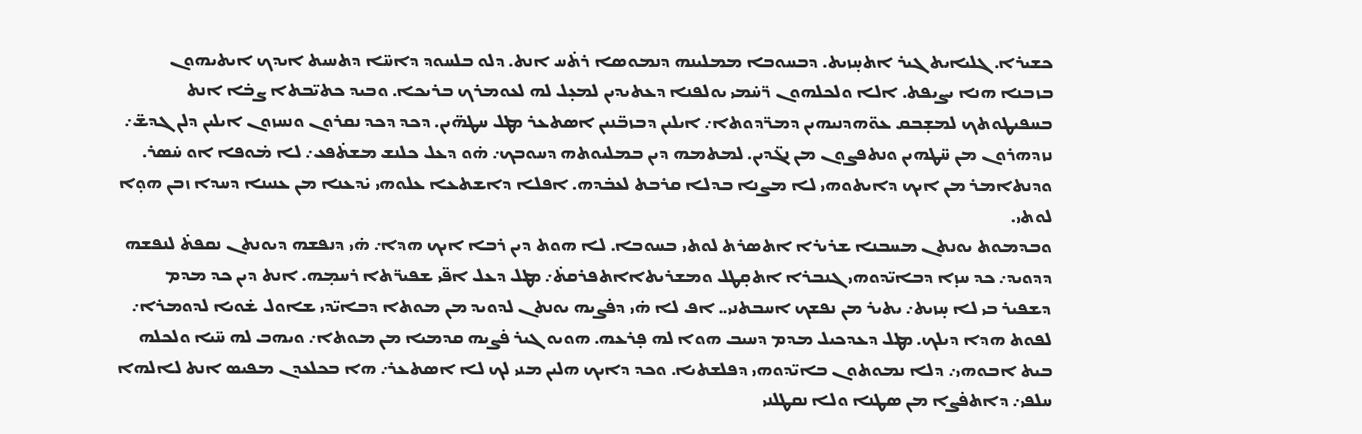ܟܫܝܪܐ. ܓܠܝܐܝܬ ܓܝܪ ܐܬܚ̣ܙܝܬ. ܕܒܚܘܒܐ ܡܡܠܝܢܗ ܕܢܡܘܣܐ ܪܬ̇ܚ ܐܢܬ. ܕܠܘ ܒܠܚܘܕ ܕܐܚ̈ܐ ܕܬܚܝܬ ܐܝܕܟ ܐܝܬܝܗܘܢ ܒܙܒܢܐ ܗܢܐ ܝܨܝܦܬ. ܐܠܐ ܘܠܟܠܗܘܢ ܪ̈ܚ̇ܡܝ ܝܘܠܦܢܐ ܕܥܬܝܕܝܢ ܠܡܥ̣ܠ ܠܗ ܠܥܘܡܪܟ ܒܪܝܟܐ. ܘܒܝܕ ܟܬܝ̈ܒܬܐ ܨܒ̇ܐ ܐܢܬ ܒܚܦܝܛܘܬܟ ܠܡܫ̣ܒܩ ܥܘ̈ܗܕܢܝܗܝܢ ܕܡܪ̈ܕܘܬܐ܇ ܐܝܠܝܢ ܕܒܙܒ̈ܢܝܢ ܐܣܬܥܪ ܡܛܠ ܚܛܗ̈ܝܢ. ܕܟܕ ܕܟܕ ܢܩܪܘܢ ܘܢܚܙܘܢ ܐܝܠܝܢ ܕܠܢ ܓܕܫ̈܇ ܢܙܕܗܪܘܢ ܡܢ ܚ̈ܛܗܝܢ ܘܢܬܦܨܘܢ ܡܢ ܢܓ̈ܕܝܢ. ܠܡܬܡܗ ܕܝܢ ܒܡܠܝܘܬܗ ܕܚܘܒܟ܇ ܗ̇ܘ ܕܥܠ ܟܠܢܫ ܡܫܬ̇ܦܥ܇ ܠܐ ܡ̇ܘܦܐ ܐܘ ܚ̇ܣܪ. ܘܕܢܬܐܡܪ ܡܢ ܐܝܟ ܕܐܝܬܘܗܝ ܠܐ ܡܨܢܐ ܒܕܠܐ ܩܪܒܬ ܠܥܒ̇ܕܗ. ܐܦܠܐ ܕܐܫܬܥܐ ܥܠܘܗܝ ܝ̇ܕܥܢܐ ܡܢ ܥܢܝܢܐ ܕܚܕܐ ܙܒܢ ܗܘ̣ܐ ܠܘܬܝ.
ܘܒܕܡܘܬ ܝܘܢܬܢ ܡܚܒܢܐ ܫܪܝܪܐ ܐܬܣܪܬ ܠܘܬܝ ܒܚܘܒܐ. ܠܐ ܗܘܬ ܕܝܢ ܪܒܐ ܐܝܟ ܗܕܐ܇ ܗ̇ܝ ܕܢܦܫܗ ܕܝܘܢܬܢ ܢܩܦܬ̇ ܠܢܦܫܗ ܕܕܘܝܕ܇ ܟܕ ܚܙ̣ܐ ܕܒܐܝ̈ܕܘܗܝ ܓܢܒܪܐ ܐܬܩ̣ܛܠ ܘܡܫܪܝܬܐܐܬܦܪܩܬ̇܇ ܡܛܠ ܕܥܠ ܐܦ̈ܝ ܫܦܝܪ̈ܬܐ ܪܚܡ̣ܗ. ܐܢܬ ܕܝܢ ܟܕ ܡܕܡ ܕܫܦܝܪ ܒܝ ܠܐ ܚ̣ܙܝܬ܇ ܝܬܝܪ ܡܢ ܢܦܫܟ ܐܚܒܬܢܝ.. ܐܦ ܠܐ ܗ̇ܝ ܕܦ̇ܨܝܗ ܝܘܢܬܢ ܠܕܘܝܕ ܡܢ ܡܘܬܐ ܕܒܐܝ̈ܕܝ ܫܐܘܠ ܫ̇ܘܝܐ ܠܕܘܡܪܐ܇ ܠܦܘܬ ܗܕܐ ܕܝܠܟ. ܡܛܠ ܕܥܕܟܝܠ ܡܕܡ ܕܚܝܒ ܗܘܐ ܠܗ ܦ̣ܪܥܗ. ܗܘܝܘ ܓܝܪ ܦ̇ܨܝܗ ܩܕܡܝܐ ܡܢ ܡܘܬܐ܇ ܘܝܗܒ ܠܗ ܚ̈ܝܐ ܘܠܟܠܗ ܒܝܬ ܐܒܘܗܝ܇ ܕܠܐ ܢܡܘܬܘܢ ܒܐܝ̈ܕܘܗܝ ܕܦܠܫܬܝܐ. ܘܟܕ ܕܐܝܟ ܗܠܝܢ ܡܢܝ ܠܟ ܠܐ ܐܣܬܥܪ܇ ܗܐ ܒܟܠܥܕܢ ܡܦܝܣ ܐܢܬ ܠܐܠܗܐ ܚܠܦܝ܇ ܕܐܬܦ̇ܨܐ ܡܢ ܣܛܢܐ ܘܠܐ ܢܩܛܠܢܝ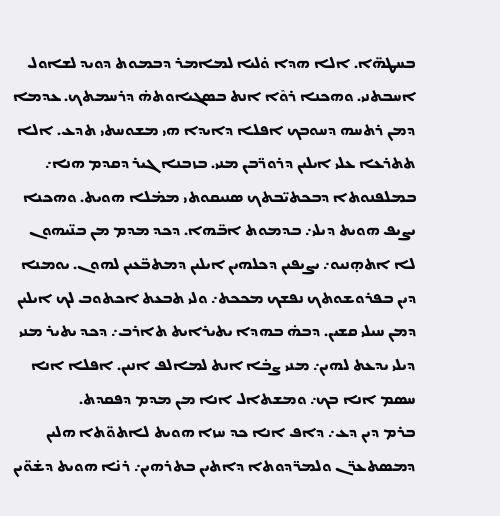ܒܚܛܗ̈ܐ. ܐܠܐ ܗܕܐ ܘ̇ܠܝܐ ܠܡܐܡܪ ܕܒܡܘܬ ܕܘܝܕ ܠܫܐܘܠ ܐܚܒܬܢܝ. ܘܗܟܢܐ ܪܘܶܐ ܐܢܬ ܒܣܓܝܐܘܬܗ̇ ܕܪܚܡܬܟ. ܥܕܡܐ ܕܡܢ ܪܬܚܗ ܕܚܘܒܟ ܐܦܠܐ ܕܐܝܕܐ ܗܝ ܡܫܘܚܬܝ ܬܕܥ. ܐܠܐ ܬܬܪܥܐ ܥܠܝ ܐܝܠܝܢ ܕܪܘܪ̈ܒܢ ܡܢܝ. ܒܙܒܢܐ ܓܝܪ ܕܩܕܡ ܗܢܐ܇ ܒܡܠܦܢܘܬܐ ܕܒܟܬܝ̈ܒܬܟ ܣܢܝܩܘܬܝ ܡܡ̇ܠܐ ܗܘܝܬ. ܘܗܟܢܐ ܝܨܝܦ ܗܘܝܬ ܕܝܠܝ܇ ܒܕܡܘܬ ܐܒ̈ܗܐ. ܕܟܕ ܡܕܡ ܡܢ ܒܢ̈ܝܗܘܢ ܠܐ ܐܬܗ̣ܢܝܘ܇ ܝܨܝܦܝܢ ܕܟܠܗܝܢ ܐܝܠܝܢ ܕܡܬܒ̈ܥܝܢ ܠܗܘܢ. ܝܘܡܢܐ ܕܝܢ ܒܦܪܘܫܘܬܟ ܢܦܫܟ ܡܟܟܬ܇ ܘܠܝ ܬܒܥܬ ܐܟܬܘܒ ܠܟ ܐܝܠܝܢ ܕܡܢ ܚܝܠܝ ܩܫܝܢ. ܕܒܗ̇ ܒܗܕܐ ܝܬܝܪܐܝܬ ܬܐܪܒ܇ ܕܟܕ ܝܬܝܪ ܡܢܝ ܕܝܠܝ ܝܕܥܬ ܠܗܝܢ܇ ܡܢܝ ܨܒ̇ܐ ܐܢܬ ܠܡܐܠܦ ܐܢܝܢ. ܐܦܠܐ ܐܢܐ ܚܣܡ ܐܢܐ ܒܟ܇ ܘܡܫܬܐܠ ܐܢܐ ܡܢ ܡܕܡ ܕܦܩܕܬ.
ܒܪܡ ܕܝܢ ܕܥ܇ ܕܐܦ ܐܢܐ ܟܕ ܚܙܐ ܗܘܝܬ ܠܐܬܘ̈ܬܐ ܗܠܝܢ ܕܡܣܬܥܪ̈ܢ ܘܠܡܪ̈ܕܘܬܐ ܕܐܬܝܢ ܒܬܪܗܝܢ܇ ܪܢ̇ܐ ܗܘܝܬ ܕܫ̇ܘ̈ܝܢ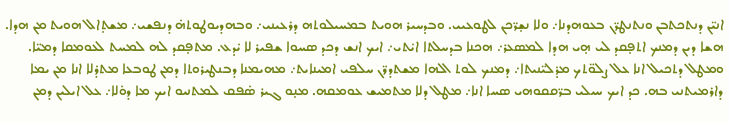ܐܢܝ̈ܢ ܕܢܬܟܬܒܢ ܘܢܬܢܛܪ̈ܢ ܒܥܘܗܕܢܐ܇ ܘܠܐ ܢܫ̣ܪ̈ܟܢ ܠܛܘܥܝܝ. ܘܒܕܚܝܪ ܗܘܝܬ ܒܡܚܝܠܘܬܗ ܕܪܥܝܢܝ܇ ܘܒܗܕܝܘܛܘܬܗ̇ ܕܢܦܫܝ܇ ܡܫܬ̣ܐܠ ܗܘܝܬ ܡܢ ܗܕܐ. ܗܫܐ ܕܝܢ ܕܡܢܟ ܐܬܦ̣ܩܕ ܠܝ ܗ̣ܝ ܗܕܐ ܠܡܣܥܪ܇ ܗܟܢܐ ܒܕܚܠܬܐ ܐܝ̇ܬܝ܇ ܐܝܟ ܐܢܫ ܕܟܕ ܣܚܘܐ ܫܦܝܪ ܠܐ ܝ̇ܕܥ. ܡܬܦ̣ܩܕ ܠܗ ܠܡܚܬ ܠܥܘܡܩܐ ܕܡܝ̈ܐ. ܘܡܛܠ ܕܬܟܝܠ ܐܢܐ ܥܠ ܨܠܘ̈ܬܟ ܡܕ̇ܠܝ̈ܢܝܬܐ܇ ܕܡܢܟ ܠܘܬ ܐܠܗܐ ܡܫܬܕܪ̈ܢ ܚܠܦܝ ܐܡܝܢܐܝܬ܇ ܡܗܝܡܢܐ ܕܒܢܛܝܪܘܬܐ ܕܡܢ ܛܘܒܥܐ ܡܬܕ̇ܠܐ ܐܢܐ ܡܢ ܝܡܐ ܕܐܪܡܝܬܢܝ ܒܗ. ܟܕ ܐܝܟ ܚܝܠܝ ܒܪ̈ܩܩܘܗܝ ܣܚܐ ܐܢܐ܇ ܡܛܠ ܕܠܐ ܡܬܡܝܫ ܥܘܡܩܗ. ܡܢ̣ܘ ܓܝܪ ܣ̇ܦܩ ܠܡܬܢܝܘ ܐܝܟ ܡܐ ܕܘ̇ܠܐ܇ ܥܠ ܐܝܠܝܢ ܕܡܢ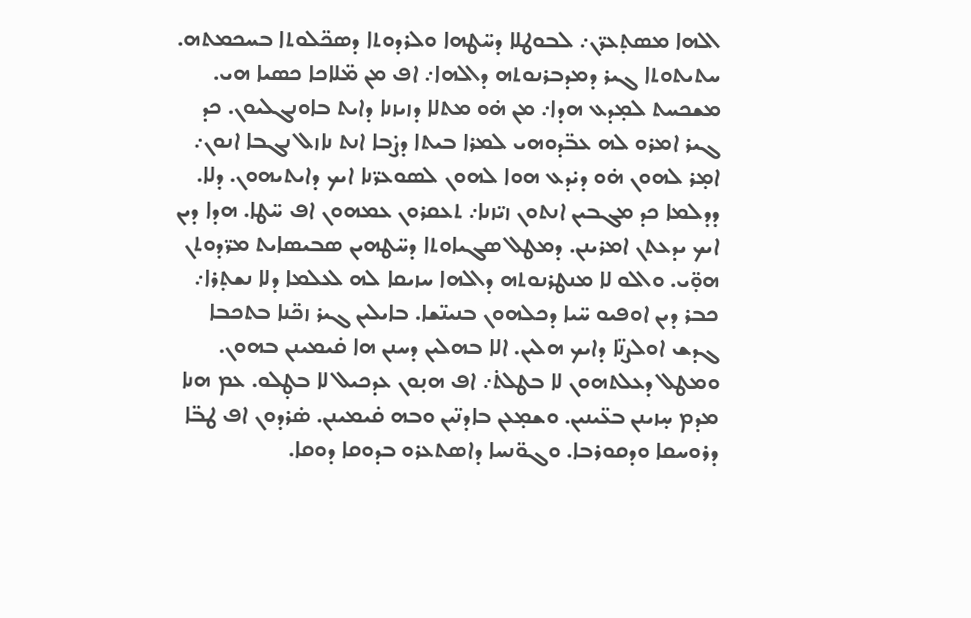ܐܠܗܐ ܡܣܬ̣ܥܪ̈ܢ܇ ܠܒܘܛܠܐ ܕܚ̈ܛܗܐ ܘܠܪܕܘܬܐ ܕܣܟ̈ܠܘܬܐ ܒܚܟܡܬܗ. ܚܬܝܬܘܬܐ ܓܝܪ ܕܡܕܒܪܢܘܬܗ ܕܐܠܗܐ܇ ܐܦ ܡܢ ܡ̈ܠܐܟܐ ܟܣܝܐ ܗܝ. ܡܫܟܚܬ ܠܡ̣ܕܥ ܗܕܐ܇ ܡܢ ܗ̇ܘ ܡܬܠܐ ܕܙܝܙܢܐ ܕܐܝܬ ܒܐܘܢܓܠܝܘܢ. ܟܕ ܓܝܪ ܐܡܪܘ ܠܗ ܥܒ̈ܕܘܗܝ ܠܡܪܐ ܒܝܬܐ ܕܨ̇ܒܐ ܐܢܬ ܢܐܙܠ ܢܓܒܐ ܐܢܘܢ܇ ܐܡ̣ܪ ܠܗܘܢ ܗ̇ܘ ܕܝ̇ܕܥ ܗܘܐ ܠܗܘܢ ܠܣܘܥܪ̈ܢܐ ܐܝܟ ܕܐܝܬܝܗܘܢ. ܕܠܐ. ܕܕܠܡܐ ܟܕ ܡܓܒܝܢ ܐܢܬܘܢ ܙܝ̈ܙܢܐ܇ ܬܥܩܪܘܢ ܥܡܗܘܢ ܐܦ ܚ̈ܛܐ. ܗܕܐ ܕܝܢ ܐܝܟ ܝܕܥܬܢ ܐܡܪܝܢܢ. ܕܡܛܠ ܣܓܝܐܘܬܐ ܕܚ̈ܛܗܝܢ ܣܒܝܣܐܝܬ ܡܪ̈ܕܘܬܢ ܗܘ̣̈ܝ. ܘܐܠܘ ܠܐ ܡܢܛܪܢܘܬܗ ܕܐܠܗܐ ܚܙܝܩܐ ܠܗ ܠܥܠܡܐ ܕܠܐ ܢܫܬ̣ܪܐ܇ ܟܒܪ ܕܝܢ ܐܘܦܝܘ ܚ̈ܝܐ ܕܟܠܗܘܢ ܒܢܝܢ̈ܫܐ. ܒܐܝܠܝܢ ܓܝܪ ܙܟ̈ܢܐ ܒܬܟܒܐ ܓܕܫ ܐܘܠܨܢ̈ܐ ܕܐܝܟ ܗܠܝܢ. ܐܠܐ ܒܗܠܝܢ ܕܚܢܢ ܗܐ ܩ̇ܝܡܝܢܢ ܒܗܘܢ. ܘܡܛܠ ܕܥܠܬܗܘܢ ܠܐ ܒܛܠܬ̇܇ ܐܦ ܗܢ̣ܘܢ ܥܕܟܝܠ ܠܐ ܒܛ̣ܠܘ. ܥܡ ܗܢܐ ܡܕܡ ܚ̣ܙܝܢܢ ܒܥ̈ܝܢܝܢ. ܘܫܡ̣ܥܢ ܒܐܕܢ̈ܝܢ ܘܒܗ ܩ̇ܝܡܝܢܢ. ܣ̇ܪܕܘܢ ܐܦ ܛܒ̈ܐ ܕܪܘܚܩܐ ܘܕܩܘܪܒܐ. ܘܓܘ̈ܢܚܐ ܕܐܣܬܥܪܘ ܒܕܘܩܐ ܕܘܩܐ.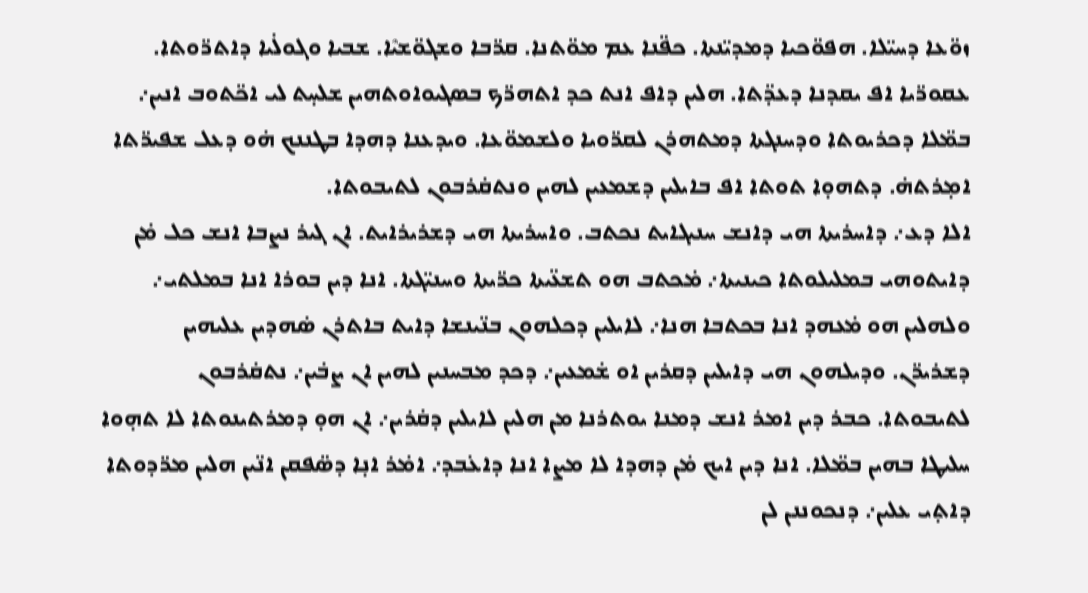ܙܘ̈ܥܐ ܕܚܝ̈ܠܐ. ܗܦܘ̈ܟܝܐ ܕܡܕܝ̈ܢܬܐ. ܟܦ̈ܢܐ ܥܡ ܡܘ̈ܬܢܐ. ܩܪ̈ܒܐ ܘܫܓܘ̈ܫܝܶܐ. ܫܒܝܐ ܘܓܘܠ̇ܝܐ ܕܐܬܪ̈ܘܬܐ. ܥܩܘܪ̈ܝܐ ܐܦ ܝܩܕܢܐ ܕܥܕ̈ܬܐ. ܗܠܝܢ ܕܐܦ ܐܢܬ ܟܕ ܐܬܗܪ̈ܟ ܒܣܓܝܘܐܘܬܗܝܢ ܫܠܚ̣ܬ ܠܝ ܐܟ̈ܬܘܒ ܐܢܝܢ܇ ܒܡ̈ܠܐ ܕܟܪܝܘܬܐ ܘܕܚܢܓܬܐ ܕܡܬܗܪܢ ܠܩܪ̈ܘܝܐ ܘܠܫܡܘ̈ܥܐ. ܘܝܕܥܢܐ ܕܗܕܐ ܒܛܢܢܟ ܗ̇ܘ ܕܥܠ ܫܦܝܪ̈ܬܐ ܐܡ̣ܪܬܗ̇. ܕܬܗܘ̣ܐ ܬܘܬܐ ܐܦ ܒܐܝܠܝܢ ܕܫܡܥܝܢ ܠܗܝܢ ܘܢܬܩ̇ܪܒܘܢ ܠܬܝܒܘܬܐ.
ܐܠܐ ܕܥ܇ ܕܐܚܪܝܬܐ ܗܝ ܕܐܢܫ ܚܢܝܓܐܝܬ ܢܟܬܒ. ܘܐܚܪܝܬܐ ܗܝ ܕܫܪܝܪܐܝܬ. ܐܢ ܓܝܪ ܢܨܒܐ ܐܢܫ ܟܠ ܡ̇ܢ ܕܐܝܬܘܗܝ ܒܡܠܝܠܘܬܐ ܟܝܢܝܬܐ܇ ܡ̇ܟܬܒ ܗܘ ܬܫܥ̈ܝܬܐ ܟܪ̈ܝܬܐ ܘܚܢܝ̈ܓܬܐ. ܐܢܐ ܕܝܢ ܒܘܪܐ ܐܢܐ ܒܡܠܬܝ܇ ܘܠܗܠܝܢ ܗܘ ܡ̇ܥܗܕ ܐܢܐ ܒܟܬܒܐ ܗܢܐ܇ ܠܐܝܠܝܢ ܕܟܠܗܘܢ ܒܢ̈ܝܢܫܐ ܕܐܝܬ ܒܐܬܪܢ ܣ̇ܗܕܝܢ ܥܠܝܗܝܢ ܕܫܪܝܪ̈ܢ. ܘܕܝܠܗܘܢ ܗܝ ܕܐܝܠܝܢ ܕܩܪܝܢ ܐܘ ܫ̇ܡܥܝܢ܇ ܕܟܕ ܡܒܚܢܝܢ ܠܗܝܢ ܐܢ ܨܒ̇ܝܢ܇ ܢܬܩ̇ܪܒܘܢ ܠܬܝܒܘܬܐ. ܟܒܪ ܕܝܢ ܐܡܪ ܐܢܫ ܕܡܢܐ ܝܘܬܪܢܐ ܡܢ ܗܠܝܢ ܠܐܝܠܝܢ ܕܩ̇ܪܝܢ܇ ܐܢ ܗܘ̣ ܕܡܪܬܝܢܘܬܐ ܠܐ ܬܗ̣ܘܐ ܚܠܝܛܐ ܒܗܝܢ ܒܡ̈ܠܐ. ܐܢܐ ܕܝܢ ܐܝܟ ܡ̇ܢ ܕܗܕܐ ܠܐ ܡܨܐ ܐܢܐ ܕܐܥ̇ܒܕ܇ ܐܡ̇ܪ ܐܢ̣ܐ ܕܣ̈ܦܩܢ ܐܢ̈ܝܢ ܗܠܝܢ ܡܪ̈ܕܘܬܐ ܕܐܬ̣ܝ ܥܠܝܢ܇ ܕܢܟܘܢܢܢ ܠܢ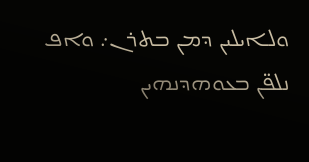ܘܠܐܝܠܝܢ ܕܡܢ ܒܬܪܢ܇ ܘܐܦ ܢܠܦ̈ܢ ܒܥܘܗܕܢܗܝܢ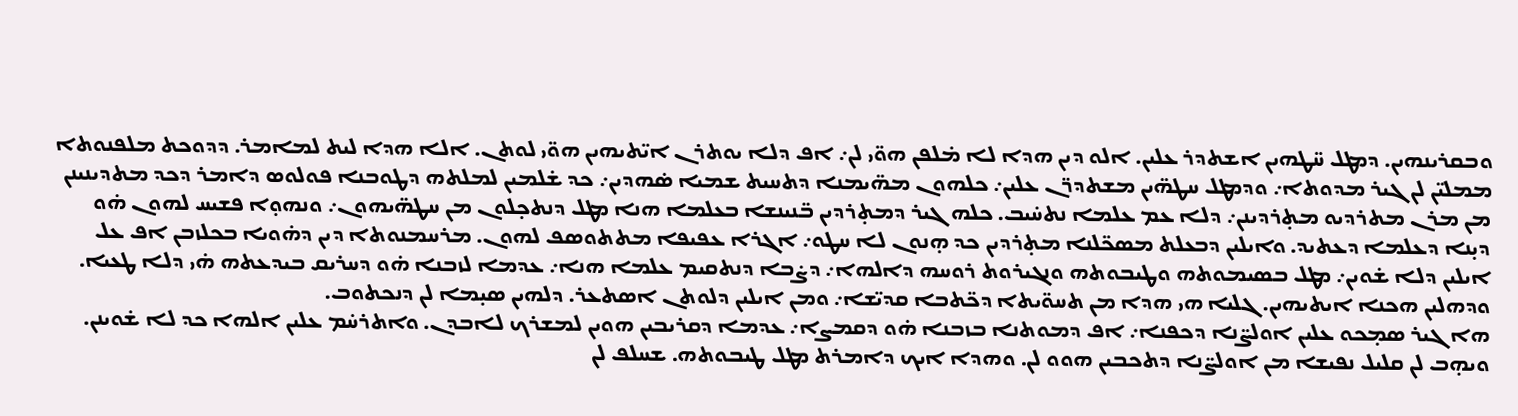ܘܒܩܪܝܢܗܝܢ. ܕܡܛܠ ܚ̈ܛܗܝܢ ܐܫܬܕܪ ܥܠܝܢ. ܐܠܘ ܕܝܢ ܗܕܐ ܠܐ ܡ̇ܠܦܢ ܗܘ̈ܝ ܠܢ܇ ܐܦ ܕܠܐ ܝܘܬܪܢ ܐܝ̈ܬܝܗܝܢ ܗܘ̈ܝ ܠܘܬܢ. ܐܠܐ ܗܕܐ ܠܝܬ ܠܡܐܡܪ. ܕܕܘܟܬ ܡܠܦܢܘܬܐ ܡܡܠܝ̈ܢ ܠܢ ܓܝܪ ܡܕܘܬܐ܇ ܘܕܡܛܠ ܚܛܗ̈ܝܢ ܡܫܬܕܪ̈ܢ ܥܠܝܢ܇ ܟܠܗܘܢ ܡܗ̈ܝܡܢܐ ܕܬܚܝܬ ܫܡܝܐ ܣ̇ܗܕܝܢ܇ ܟܕ ܫ̇ܠܡܝܢ ܠܡܠܬܗ ܕܛܘܒܢܐ ܦܘܠܘܣ ܕܐܡܪ ܕܟܕ ܡܬܕܝܢܝܢܢ ܡܢ ܡܪܢ ܡܬܪܕܝܘ ܡܬ̣ܪܕܝܢܢ܇ ܕܠܐ ܥܡ ܥܠܡܐ ܢܬܚ̇ܝܒ. ܟܠܗ ܓܝܪ ܕܡܬ̣ܪܕܝܢ ܒ̈ܢܝܢܫܐ ܒܥܠܡܐ ܗܢܐ ܡܛܠ ܕܢܬܟ̣ܠܘܢ ܡܢ ܚܛܗ̈ܝܗܘܢ܇ ܘܢܗܘ̣ܐ ܦܫܝܚ ܠܗܘܢ ܗ̇ܘ ܕܝ̣ܢܐ ܕܥܠܡܐ ܕܥܬܝܕ. ܘܐܝܠܝܢ ܕܒܥܠܬ ܡܣܟ̈ܠܢܐ ܡܬ̣ܪܕܝܢ ܟܕ ܗ̣ܢܘܢ ܠܐ ܚܛܘ܇ ܐܓܪܐ ܥܦܝܦܐ ܡܬܬܘܣܦ ܠܗܘܢ. ܡܪܚܡܢܘܬܐ ܕܝܢ ܕܗ̇ܘܝܐ ܒܟܠܙܒܢ ܐܦ ܥܠ ܐܝܠܝܢ ܕܠܐ ܫ̇ܘܝܢ܇ ܡܛܠ ܒܣܝܡܘܬܗ ܘܛܝܒܘܬܗ ܘܢܓܝܪܘܬ ܪܘܚܗ ܕܐܠܗܐ܇ ܕܨ̇ܒܐ ܕܢܬܩܝܡ ܥܠܡܐ ܗܢܐ܇ ܥܕܡܐ ܠܙܒܢܐ ܗ̇ܘ ܕܚܪܝܩ ܒܝܕܥܬܗ ܗ̇ܝ ܕܠܐ ܛܥܝܐ. ܘܕܗܠܝܢ ܗܟܢܐ ܐܝܬܝܗܝܢ. ܓܠܝܐ ܗܝ ܗܕܐ ܡܢ ܬܚܘ̈ܝܬܐ ܕܟ̈ܬܒܐ ܩܕܝ̈ܫܐ܇ ܘܡܢ ܐܝܠܝܢ ܕܠܘܬܢ ܐܣܬܥܪ. ܕܠܗܝܢ ܣܝ̣ܡܐ ܠܢ ܕܢܟܬܘܒ.
ܗܐ ܓܝܪ ܣܡ̣ܟܘ ܥܠܝܢ ܐܘܠܨ̈ܢܐ ܕܟܦܢܐ܇ ܐܦ ܕܡܘܬܢܐ ܒܙܒܢܐ ܗ̇ܘ ܕܩܡܨܐ܇ ܥܕܡܐ ܕܩܪܝܒܝܢ ܗܘܝܢ ܠܡܫܪܟ ܠܐܒܕܢ. ܘܐܬܪܚ̇ܡ ܥܠܝܢ ܐܠܗܐ ܟܕ ܠܐ ܫ̇ܘܝܢܢ. ܘܝܗ̣ܒ ܠܢ ܩܠܝܠ ܢܦܝܫܐ ܡܢ ܐܘܠܨ̈ܢܐ ܕܬܟܒܝܢ ܗܘܘ ܠܢ. ܘܗܕܐ ܐܝܟ ܕܐܡܪܬ ܡܛܠ ܛܝܒܘܬܗ. ܫܚܠܦ ܠܢ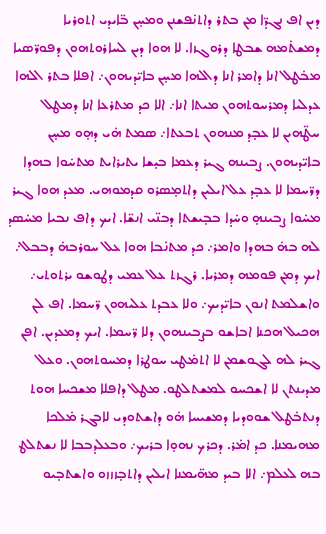ܕܝܢ ܐܦ ܢܓܕ̈ܐ ܡܢ ܒܬܪ ܕܐܬܢ̇ܦܫܢܢ ܘܡܚ̣ܢ ܒ̈ܐܝܕܝ ܐܬܘܪܝܐ ܕܡܫܬ̇ܡܗ ܫܒܛܐ ܕܪܘܓܙܐ. ܠܐ ܗܘܐ ܕܝܢ ܠܚܐܪܘܬܗܘܢ ܕܦܘܪ̈ܣܝܐ ܡܒ̇ܛܠ ܐܢܐ ܕܐܡܪ ܐܢܐ ܕܐܠܗܐ ܡܚ̣ܢ ܒܐܝ̈ܕܝܗܘܢ܇ ܐܦܠܐ ܒܬܪ ܐܠܗܐ ܥܕܠܝܐ ܕܡܪܚܘܬܗܘܢ ܡܝܬܐ ܐܢܐ܇ ܐܠܐ ܟܕ ܡܬܪܥܐ ܐܢܐ ܕܡܛܠ ܚܛ̈ܗܝܢ ܠܐ ܥܒ̣ܕ ܡܢܗܘܢ ܬܒܥܬܐ܇ ܣܡܬ ܗ̇ܝ ܕܗ̣ܘ ܡܚ̣ܢ ܒܐܝ̈ܕܝܗܘܢ. ܨܒܝܢܗ ܓܝܪ ܕܥܡܐ ܒܝ̣ܫܐ ܝܬܝܪܐܝܬ ܡܬܚ̇ܘܐ ܒܗܕܐ ܕܪ̈ܚܡܐ ܠܐ ܥܒ̣ܕ ܥܠ ܐܝܠܝܢ ܕܐܬܡ̣ܣܪܘ ܩܕܡܘܗܝ. ܡܥܕ ܗܘܐ ܓܝܪ ܡܚ̇ܘܐ ܨܒܝܢܗ̣ ܘܚ̇ܕܐ ܒܒ̣ܝܫܬܐ ܕܒܢ̈ܝ ܐܢܫ̈ܐ. ܐܝܟ ܕܐܦ ܢܒܝܐ ܡܚ̇ܣܕ ܠܗ ܒܗ̇ ܒܗܕܐ ܘܐܡܪ܇ ܟܕ ܡܬܢ̇ܒܐ ܗܘܐ ܥܠ ܚܘܪܒܗ̇ ܕܒܒܠ܇ ܐܝܟ ܕܡܢ ܦܘܡܗ ܕܡܪܝܐ. ܪܓܙܬ ܥܠ ܥܡܝ ܕܛܘܫܘ ܝܪܬܘܬܝ܇ ܘܐܫܠܡܬ ܐܢܘܢ ܒܐܝ̈ܕܝܟ܇ ܘܠܐ ܥܒܕܬ ܥܠܝܗܘܢ ܪ̈ܚܡܐ. ܐܦ ܠܢ ܗܟܝܠ ܗܟܢܐ ܐܒܐܫܘ ܒܨܒܝܢܗܘܢ ܕܠܐ ܪ̈ܚܡܐ. ܐܝܟ ܕܡܥܕܝܢ. ܐܦܢ ܓܝܪ ܠܗ ܠܓܘܫܡܢ ܠܐ ܐܬܡ̇ܛܝ ܚܘܛܪܐ ܕܡܚܘܬܗܘܢ. ܘܥܠ ܡܕܝܢܬܢ ܠܐ ܐܫܟܚܘ ܠܡܫܬܠܛܘ. ܡܛܠ ܕܐܦܠܐ ܡܫܟܚܐ ܗܘܬ ܕܢܬܒ̇ܛܠ ܫܘܘܕܝܐ ܕܡܫܝܚܐ ܗ̇ܘ ܕܐܫܬܘܕܝ ܠܐܒܓܪ ܡ̇ܠܟܐ ܡܗܝܡܢܐ. ܟܕ ܐܡ̇ܪ. ܕܟܪܟ ܢܗܘ̣ܐ ܒܪܝܟ܇ ܘܒܥܠܕܒܒܐ ܠܐ ܢܫܬܠܛ ܒܗ ܠܥܠܡ܇ ܐܠܐ ܒܝܕ ܡܗ̈ܝܡܢܐ ܐܝܠܝܢ ܕܐܬܒ̣ܙܙܙܘ ܘܐܫܬܒ̣ܝܘ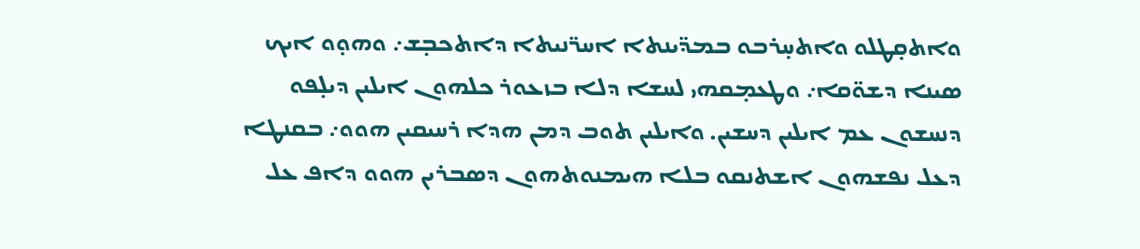ܘܐܬܩ̣ܛܠܘ ܘܐܬܚ̣ܪܒܘ ܒܡܕ̈ܝܢܬܐ ܐܚܪ̈ܢܝܬܐ ܕܐܬܟܒ̣ܫ܇ ܘܗܘ̣ܘ ܐܝܟ ܣܝܢܐ ܕܫܘ̈ܩܐ܇ ܘܛܥܡ̣ܩܗܝ ܠܚܫܐ ܕܠܐ ܒܙܥܘܪ ܟܠܗܘܢ ܐܝܠܝܢ ܕܝܠ̣ܦܘ ܕܢܚܫܘܢ ܥܡ ܐܝܠܝܢ ܕܚܫܝܢ. ܘܐܝܠܝܢ ܬܘܒ ܕܡܢ ܗܕܐ ܪܚܝܩܝܢ ܗܘܘ܇ ܒܩܢܛܐ ܕܥܠ ܢܦܫܗܘܢ ܐܫܬܢܩܘ ܒܠܐ ܗܝܡܢܘܬܗܘܢ ܕܣܒܪܝܢ ܗܘܘ ܕܐܦ ܥܠ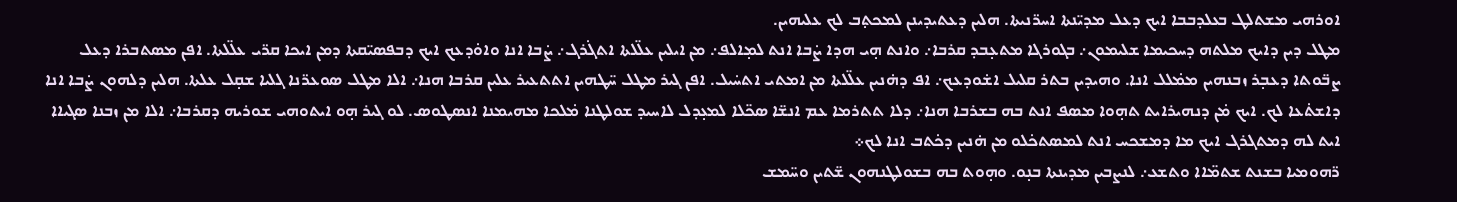ܐܘܪܗܝ ܡܫܬܠܛ ܒܥܠܕܒܒܐ ܐܝܟ ܕܥܠ ܡܕܝ̈ܢܬܐ ܐܚܪ̈ܢܝܬܐ. ܗܠܝܢ ܕܥܬܝܕܝܢܢ ܠܡܟܬ̣ܒ ܠܟ ܥܠܝܗܝܢ.
ܡܛܠ ܕܝܢ ܕܐܝܟ ܡܠܬܗ ܕܚܟܝܡܐ ܫܠܝܡܘܢ܇ ܒܓܘܪܓܐ ܡܬܥ̣ܒܕ ܩܪܒܐ܇ ܘܐܢܬ ܗ̣ܝ ܗܕܐ ܨ̇ܒܐ ܐܢܬ ܠܡ̣ܐܠܦ܇ ܡܢ ܐܝܠܝܢ ܥܠ̈ܠܬܐ ܐܬܓ̇ܪܓ܇ ܨ̇ܒܐ ܐܢܐ ܘܐܘ̇ܕܥܟ ܐܝܟ ܕܒܦܣܝ̈ܩܬܐ ܕܡܢ ܐܝܟܐ ܩܪ̈ܝ ܥܠ̈ܠܬܐ. ܐܦܢ ܡܣܬܒܪܐ ܕܥܠ ܨܒ̈ܘܬܐ ܕܥܒ̣ܪ ܙܒܢܗܝܢ ܡܡ̇ܠܠ ܐܢܐ. ܘܗܝܕܝܢ ܒܬܪ ܩܠܝܠ ܐܫ̇ܘܕܥܟ܇ ܐܦ ܕܗ̇ܢܝܢ ܥܠ̈ܠܬܐ ܡܢ ܐܡܬܝ ܐܬܚ̇ܝܠ. ܐܦܢ ܓܝܪ ܡܛܠ ܚ̈ܛܗܝܢ ܐܬܬܥܝܪ ܥܠܝܢ ܩܪܒܐ ܗܢܐ܇ ܐܠܐ ܡܛܠ ܣܘܥܪ̈ܢܐ ܓܠܝܐ ܫܩ̣ܠ ܥܠܬܐ. ܗܠܝܢ ܕܠܗܘܢ ܨ̇ܒܐ ܐܢܐ ܕܐܫܬ̇ܥܐ ܠܟ. ܐܝܟ ܡ̇ܢ ܕܢܗܝܪܐܝܬ ܬܗ̣ܘܐ ܡܣܦ ܐܢܬ ܒܗ ܒܫܪܒܐ ܗܢܐ܇ ܕܠܐ ܬܬܪܡܐ ܥܡ ܐܢܫ̈ܐ ܣܟ̈ܠܐ ܠܡܥ̣ܕܠ ܠܐܚܝܕ ܫܘܠܛܢܐ ܡ̇ܠܟܐ ܡܗܝܡܢܐ ܐܢܣܛܘܣ. ܠܘ ܓܝܪ ܗ̣ܘ ܐܝܬܘܗܝ ܫܘܪܝܗ ܕܩܪܒܐ܇ ܐܠܐ ܡܢ ܙܒܢܐ ܣܓܝܐܐ ܐܝܬ ܠܗ ܕܡܬܓܪܓ ܐܝܟ ܡܐ ܕܡܫܟܚ ܐܢܬ ܠܡܣܬܟ̇ܠܘ ܡܢ ܗ̇ܢܝܢ ܕܟ̇ܬܒ ܐܢܐ ܠܟ܀
ܪ̈ܗܘܡܝܐ ܒܫܢܬ ܫܬܡ̈ܐܐ ܘܬܫܥ܇ ܠܢܨܒܝܢ ܡܕܝܢܬܐ ܒܢ̣ܘ. ܘܗ̣ܘܬ ܒܗ ܒܫܘܠܛܢܗܘܢ ܫ̈ܬܝܢ ܘܚ̈ܡܫ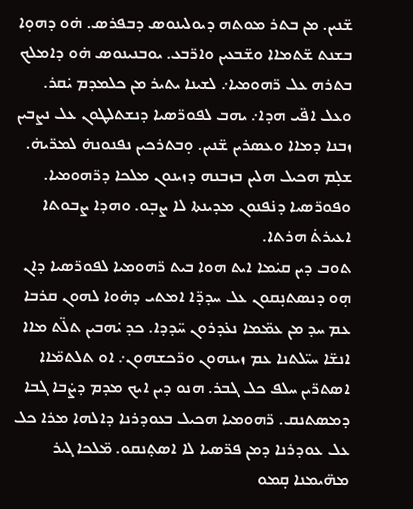ܫ̈ܢܝܢ. ܡܢ ܒܬܪ ܡܘܬܗ ܕܝܘܠܝܢܘܣ ܕܒܦܪܣ. ܗ̇ܘ ܕܗܘ̣ܐ ܒܫܢܬ ܫ̈ܬܡܐܐ ܘܫ̈ܒܥܝܢ ܘܐܪ̈ܒܥ. ܝܘܒܢܝܢܘܣ ܗ̇ܘ ܕܐܡܠܟ ܒܬܪܗ ܥܠ ܪ̈ܗܘܡܝܐ܇ ܠܫܝܢܐ ܝܬܝܪ ܡܢ ܟܠܡܕܡ ܝ̇ܩܪ. ܘܥܠ ܐܦ̈ܝ ܗܕܐ܇ ܝܗܒ ܠܦܘܪ̈ܣܝܐ ܕܢܫܬܠܛܘܢ ܥܠ ܢܨܒܝܢ ܙܒܢܐ ܕܡܐܐ ܘܥܣܪܝܢ ܫ̈ܢܝܢ. ܘ̣ܒܬܪܟܝܢ ܢܦܢܘܢܗ̇ ܠܡܪ̈ܝܗ̇. ܫܠ̣ܡ ܗܟܝܠ ܗܠܝܢ ܒܙܒܢܗ ܕܙܝܢܘܢ ܡܠܟܐ ܕܪ̈ܗܘܡܝܐ. ܘܦܘܪ̈ܣܝܐ ܕܢ̇ܦܢܘܢ ܡܕܝܢܬܐ ܠܐ ܨܒ̣ܘ. ܘܗܕܐ ܨܒܘܬܐ ܐܥܝܪܬ̇ ܗܪܬܐ.
ܬܘܒ ܕܝܢ ܩܝ̇ܡܐ ܐܝܬ ܗܘܐ ܒܝܬ ܪ̈ܗܘܡܝܐ ܠܦܘܪ̈ܣܝܐ ܕܐܢ ܗ̣ܘ ܕܢܣܬܢ̣ܩܘܢ ܥܠ ܚܕܕ̈ܐ ܐܡܬܝ ܕܗ̇ܘܐ ܠܗܘܢ ܩܪܒܐ ܥܡ ܚܕ ܡܢ ܥܡ̈ܡܐ ܢܥ̇ܕܪܘܢ ܚ̈ܕܕܐ. ܟܕ ܝ̇ܗܒܝܢ ܬܠ̈ܬ ܡܐܐ ܐܢܫ̈ܐ ܚܝ̈ܠܬܢܐ ܥܡ ܙܝܢܗܘܢ ܘܪ̈ܟܫܗܘܢ܇ ܐܘ ܬܠܬܡ̈ܐܐ ܐܣܬܪ̈ܝܢ ܚܠܦ ܟܠ ܓܒܪ. ܗܢܘ ܕܝܢ ܐܝܟ ܡܕܡ ܕܨ̇ܒܐ ܓܒܐ ܕܡܣܬܢܩ. ܪ̈ܗܘܡܝܐ ܗܟܝܠ ܒܥܘܕܪܢܐ ܕܐܠܗܐ ܡܪܐ ܟܠ ܥܠ ܥܘܕܪܢܐ ܕܡܢ ܦܪ̈ܣܝܐ ܠܐ ܐܣܬ̣ܢܩܘ. ܡ̈ܠܟܐ ܓܝܪ ܡܗ̈ܝܡܢܐ ܩ̣ܡܘ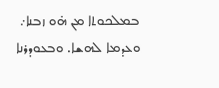ܒܡܠܟܘܬܐ ܡܢ ܗ̇ܘ ܙܒܢܐ܇ ܘܥܕܡܐ ܠܗܫܐ. ܘܒܥܘܕܪܢܐ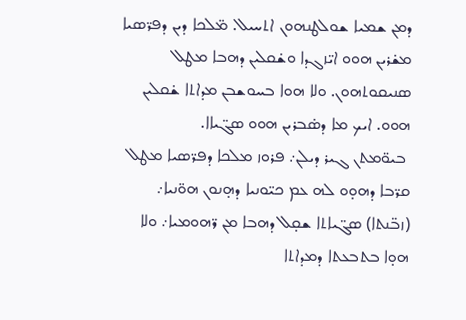ܕܡܢ ܫܡܝܐ ܫܘܠܛܢܗܘܢ ܐܬܚܝܠ. ܡ̈ܠܟܐ ܕܝܢ ܕܦܪ̈ܣܝܐ ܡܫ̇ܪܝܢ ܗܘܘ ܐܝ̈ܙܓܕܐ ܘܫ̇ܩܠܝܢ ܕܗܒܐ ܡܛܠ ܣܢܝܩܘܬܗܘܢ. ܘܠܐ ܗܘܐ ܒܚܘܫܒܢ ܡܕܐܬܐ ܫ̇ܩܠܝܢ ܗܘܘ. ܐܝܟ ܡܐ ܕܣ̇ܒܪܝܢ ܗܘܘ ܣܓ̈ܝܐܐ.
 ܒܝܘ̈ܡܬܢ ܓܝܪ ܕܝܠܢ܇ ܦܪܘܙ ܡܠܟܐ ܕܦܪ̈ܣܝܐ ܡܛܠ ܩܪ̈ܒܐ ܕܗܘ̣ܘ ܠܗ ܥܡ ܟܝ̈ܘܢܝܐ ܕܗ̣ܢܘܢ ܗܘ̈ܢܝܐ܇ (ܙܒ̈ܢܬܐ) ܣܓ̈ܝܐܬܐ ܫܩ̣ܠ ܕܗܒܐ ܡܢ ܪ̈ܗܘܡܝܐ܇ ܘܠܐ ܗܘ̣ܐ ܒܬܒܥܬܐ ܕܡܕܐܬܐ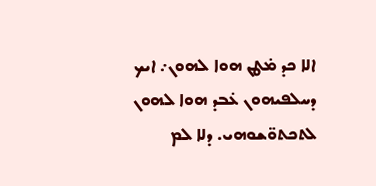ܐܠܐ ܟܕ ܡ̇ܛܢ ܗܘܐ ܠܗܘܢ܇ ܐܝܟ ܕܚܠܦܝܗܘܢ ܥ̇ܒܕ ܗܘܐ ܠܗܘܢ ܠܬܟܬܘ̈ܫܘܗܝ. ܕܠܐ ܠܡ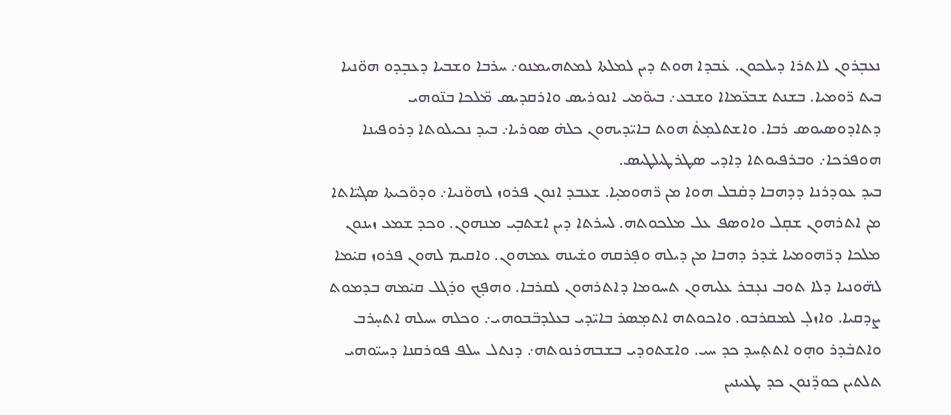ܢܥܒ̣ܪܘܢ ܠܐܬܪܐ ܕܝܠܟܘܢ. ܥ̇ܒܕܐ ܗܘܬ ܕܝܢ ܠܡܠܬܐ ܠܡܬܗܝܡܢܘ܇ ܚܪܒܐ ܘܫܒܝܐ ܕܥܒ̣ܕܘ ܗܘ̈ܢܝܐ ܒܝܬ ܪ̈ܘܡܝܐ. ܒܫܢܬ ܫܒܥ̈ܡܐܐ ܘܫܒܥ܇ ܒܝܘ̈ܡܝ ܐܢܘܪܝܣ ܘܐܪܩܕܝܣ ܡ̈ܠܟܐ ܒܢ̈ܘܗܝ ܕܬܐܕܘܣܝܘܣ ܪܒܐ. ܘܐܫܬܠܡ̣ܬ̇ ܗܘܬ ܒܐܝ̈ܕܝܗܘܢ ܟܠܗ̇ ܣܘܪܝܐ܇ ܒܝܕ ܢܟܝܠܘܬܐ ܕܪܘܦܝܢܐ ܗܘܦܪܟܐ܇ ܘܒܪܦܝܘܬܐ ܕܐܕܝ ܣܛܪܛܝܠܛܝܣ.
ܒܝܕ ܥܘܕܪܢܐ ܕܕܗܒܐ ܕܩ̇ܒܠ ܗܘܐ ܡܢ ܪ̈ܗܘܡܝ̣ܐ. ܫܥܒܕ ܐܢܘܢ ܦܪܘܙ ܠܗܘ̈ܢܝܐ܇ ܘܕܘ̈ܟܝܬܐ ܣܓܝ̈ܐܬܐ ܡܢ ܐܬܪܗܘܢ ܫܩ̣ܠ ܘܐܘܣܦ ܥܠ ܡܠܟܘܬܗ. ܠܚܪܬܐ ܕܝܢ ܐܫܬܒ̣ܝ ܡܢܗܘܢ. ܘܟܕ ܫܡܥ ܙܝܢܘܢ ܡܠܟܐ ܕܪ̈ܗܘܡܝܐ ܫ̇ܕܪ ܕܗܒܐ ܡܢ ܕܝܠܗ ܘܦ̣ܪܩܗ ܘܫ̇ܝܢܗ ܥܡܗܘܢ. ܘܐܩܝܡ ܠܗܘܢ ܦܪܘܙ ܩܝ̇ܡܐ ܠܗ̈ܘܢܝܐ ܕܠܐ ܬܘܒ ܢܥ̣ܒܪ ܥܠܝܗܘܢ ܬܚܘܡܐ ܕܐܬܪܗܘܢ ܠܩܪܒܐ. ܘܗܦ̣ܟ ܘܕ̇ܓܠ ܩܝ̇ܡܗ ܒܕܡܘܬ ܨܕܩܝܐ. ܘܐܙܠ̣ ܠܡܩܪܒܘ. ܘܐܟܘܬܗ ܐܬܡ̣ܣܪ ܒܐܝ̈ܕܝ ܒܥܠܕܒ̈ܒܘܗܝ܇ ܘܟܠܗ ܚܝܠܗ ܐܬܚ̣ܪܒ ܘܐܬܒ̇ܕܪ ܘܗ̣ܘ ܐܬܬ̣ܚܕ ܟܕ ܚܝ. ܘܐܫܬܘܕܝ ܒܫܒܗܪܢܘܬܗ܇ ܕܢܬܠ ܚܠܦ ܦܘܪܩܢܐ ܕܚܝ̈ܘܗܝ ܬܠܬܝܢ ܟܘܕ̈ܢܘܢ ܟܕ ܛܥܝܢܝܢ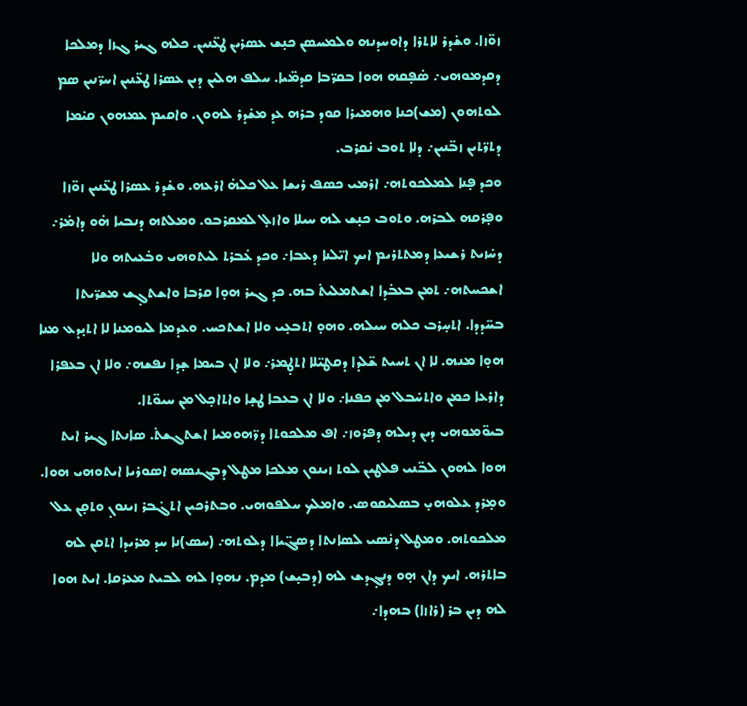ܙܘ̈ܙܐ. ܘܫ̇ܕܪ ܠܐܬܪܐ ܕܐܘܚܕܢܗ ܘܠܡܚܣܢ ܟܢ̣ܫ ܥܣܪܝܢ ܛܥ̈ܢܝܢ. ܟܠܗ ܓܝܪ ܓܙܐ ܕܡܠܟܐ ܕܩܕܡܘܗܝ܇ ܣ̇ܦ̣ܩܗ ܗܘܐ ܒܩܪ̈ܒܐ ܩܕܡ̈ܝܐ. ܚܠܦ ܗܠܝܢ ܕܝܢ ܥܣܪܐ ܛܥ̈ܢܝܢ ܐܚܪ̈ܢܝܢ ܣܡ ܠܘܬܗܘܢ (ܡܫ)ܟܢܐ ܘܗܡܝܪܐ ܩܘܕ ܒܪܗ ܥܕ ܡܫ̇ܕܪ ܠܗܘܢ. ܘܐܩܝܡ ܥܡܗܘܢ ܩܝ̇ܡܐ ܕܬܪ̈ܬܝܢ ܙܒ̈ܢܝܢ܇ ܕܠܐ ܬܘܒ ܢ̇ܩܪܒ.
ܘܟܕ ܦ̣ܢܐ ܠܡܠܟܘܬܗ܇ ܐܪܡܝ ܟܣܦ ܪܝܫܐ ܥܠ ܟܠܗ̇ ܐܪܥܗ. ܘܫ̇ܕܪ ܥܣܪܐ ܛܥ̈ܢܝܢ ܙܘ̈ܙܐ ܘܦ̣ܪܩܗ ܠܒܪܗ. ܘܬܘܒ ܟܢ̣ܫ ܠܗ ܚܝܠܐ ܘܐܙܠ̣ ܠܡܩܪܒܘ. ܘܡܠܬܗ ܕܢܒܝܐ ܗ̇ܘ ܕܐܡ̇ܪ܇ ܕܚ̇ܙܝܬ ܪܫܝܥܐ ܕܡܬܬܪܝܡ ܐܝܟ ܐܝ̈ܠܢܐ ܕܥܒܐ܇ ܘܟܕ ܥ̇ܒܪܬ ܠܝܬܘܗܝ ܘܒ̇ܥܝܬܗ ܘܠܐ ܐܫܟܚܬܗ܇ ܬܡܢ ܒܥܒ̇ܕܐ ܐܫܬܡܠܝܬ̇ ܒܗ. ܟܕ ܓܝܪ ܗܘ̣ܐ ܩܪܒܐ ܘܐܫܬܓ̣ܫ ܡܫܪ̈ܝܬܐ ܒܚ̈ܕܕܐ. ܐܬܚ̣ܪܒ ܟܠܗ ܚܝܠܗ. ܘܗܘ̣ ܐܬܒܥ̣ܝ ܘܠܐ ܐܫܬܟܚ. ܘܥܕܡܐ ܠܝܘܡܢܐ ܠܐ ܐܬܝ̣ܕܥ ܡܢܐ ܗܘ̣ܐ ܡܢܗ. ܠܐ ܐܢ ܬܚܝܬ ܫ̈ܠܕܐ ܕܩܛܝ̈ܠܐ ܐܬܛ̣ܡܪ܇ ܘܠܐ ܐܢ ܒܝܡܐ ܫ̣ܕܐ ܢܦܫܗ܇ ܘܠܐ ܐܢ ܒܥܦܪܐ ܕܐܪܥܐ ܟܡܢ ܘܐܬܚ̇ܒܠ ܡܢ ܟܦܢܐ܇ ܘܠܐ ܐܢ ܒܥܒܐ ܛܫ̣ܐ ܘܐܬܐܟ̣ܠ ܡܢ ܚܝܘ̈ܬܐ.
ܒܝܘ̈ܡܘܗܝ ܕܝܢ ܕܝܠܗ ܕܦܪܘܙ܇ ܐܦ ܡܠܟܘܬܐ ܕܪ̈ܗܘܡܝܐ ܐܫܬܓܫܬ̇. ܣܐܢܬܐ ܓܝܪ ܐܝܬ ܗܘܐ ܠܗܘܢ ܠܒ̈ܢܝ ܦܠܛܝܢ ܠܘܬ ܙܝܢܘܢ ܡܠܟܐ ܡܛܠ ܕܒܓܢܣܗ ܐܣܘܪܝܐ ܐܝܬܘܗܝ ܗܘܐ. ܘܡ̣ܪܕ ܥܠܘܗܝ̣ ܒܣܠܝܩܘܣ. ܘܐܡܠܟ ܚܠܦܘܗܝ. ܘܒܬܪܟܝܢ ܐܬܓ̇ܒܪ ܙܝܢܘܢ̣ ܘܬܩ̣ܢ ܥܠ ܡܠܟܘܬܗ. ܘܡܛܠ ܕܢ̇ܣܝ ܠܣܐܢܬܐ ܕܣܓ̈ܝܐܐ ܕܠܘܬܗ܇ (ܚܣ)ܢܐ ܚܕ ܡܪܝܕܐ ܐܬܩܢ ܠܗ ܒܐܬܪܗ. ܐܝܟ ܕܐܢ ܗ̣ܘ ܕܢܓ̣ܕܫ ܠܗ (ܕܒܝ̣ܫ) ܡܕܡ. ܢܗܘ̣ܐ ܠܗ ܠܒܝܬ ܡܥܪܩܐ. ܐܝܬ ܗܘܐ ܠܗ ܕܝܢ ܒܪ (ܪܐܙܐ) ܒܗܕܐ܇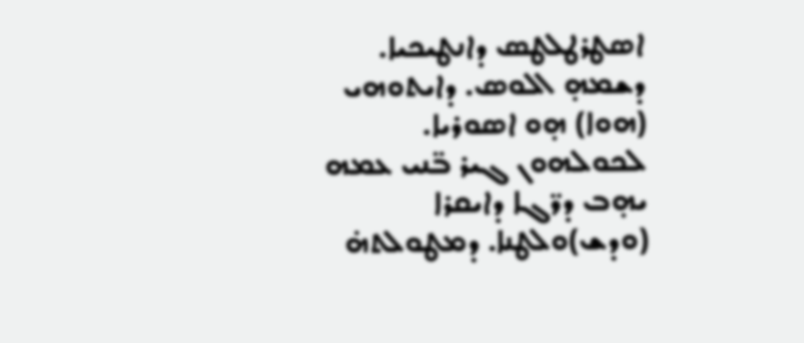ܐܣܛܪܛܠܛܣ ܕܐܢܛܝܟܝܐ. ܕܫܡܗ̣ ܐܠܘܣ. ܕܐܝܬܘܗܝ (ܗܘܐ) ܗ̣ܘ ܐܣܘܪܝܐ. ܠܟܘܠܗܘܢ ܓܝܪ ܒ̈ܢܝ ܥܡܗ ܝܗ̣ܒ ܕܪ̈ܓܐ ܕܐܝܩܪܐ (ܘܕܫ)ܘܠܛܢܐ. ܕܡܛܘܠܬܗ̇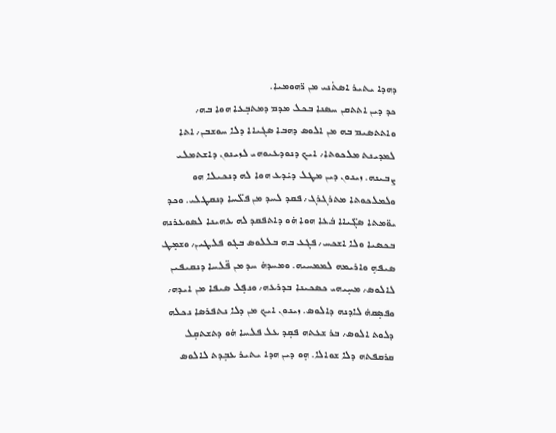ܕܗܕܐ ܝܬܝܪ ܐܣܬ̇ܢܝ ܡܢ ܪ̈ܗܘܡܝܐ.
ܟܕ ܕܝܢ ܐܬܬܩܢ ܚܣܢܐ ܒܟܠ ܡܕܡ ܕܡܬܒ̣ܥܐ ܗܘܐ ܒܗ܇ ܘܐܬܬܣܝܡ ܒܗ ܡܢ ܐܠܘܣ ܕܗܒܐ ܣܓܝܐܐ ܕܠܐ ܚܘܫܒܢ܇ ܐܬܐ ܠܡܕܝܢܬ ܡܠܟܘܬܐ܇ ܐܝܟ ܕܢܘܕܥܝܘܗܝ ܠܙܝܢܘܢ ܕܐܫܬܡܠܝ ܨܒܝܢܗ. ܙܝܢܘܢ ܕܝܢ ܡܛܠ ܕܝ̇ܕܥ ܗܘܐ ܠܗ ܕܢܟܝܠܐ ܗܘ ܘܠܡܠܟܘܬܐ ܡܬܪܓܪܓ܇ ܦܩܕ ܠܚܕ ܡܢ ܦܠ̈ܚܐ ܕܢܩܛܠܝ. ܘܟܕ ܝܘ̈ܡܬܐ ܣܓ̈ܝܐܐ ܒ̇ܥܐ ܗܘܐ ܗ̇ܘ ܕܐܬܦܩܕ ܠܗ ܥܗܝܢܐ ܠܣܘܥܪܢܗ ܒܟܣܝܐ ܘܠܐ ܐܫܟܚ܇ ܦܓܥ ܒܗ ܒܠܠܘܣ ܒܓܘ ܦܠܛܝܢ܇ ܘܫܡ̣ܛ ܣܝܦܗ̣ ܘܐܪܝܡܗ ܠܡܡܚܝܗ. ܘܡܚܕܗ̇ ܚܕ ܡܢ ܦ̈ܠܚܐ ܕܢܩܝܦܝܢ ܠܐܠܘܣ܇ ܡܚ̣ܝܗܝ ܟܣܟܝܢܐ ܒܕܪܥܗ܇ ܘܢܦ̣ܠ ܣܝܦܐ ܡܢ ܐܝܕܗ܇ ܘܦܣ̣ܩܗ̇ ܠܐܕܢܗ ܕܐܠܘܣ. ܙܝܢܘܢ ܐܝܟ ܡܢ ܕܠܐ ܢܬܦܪܣܐ ܢܟܠܗ ܕܠܘܬ ܐܠܘܣ܇ ܒܪ ܫܥܬܗ ܦܩ̣ܕ ܥܠ ܦܠܚܐ ܗ̇ܘ ܕܬܫܬܩ̣ܠ ܩܪܩܦܬܗ ܕܠܐ ܫܘܐܠܐ. ܗ̣ܘ ܕܝܢ ܗܕܐ ܝܬܝܪ ܥܒ̣ܕܬ ܠܐܠܘܣ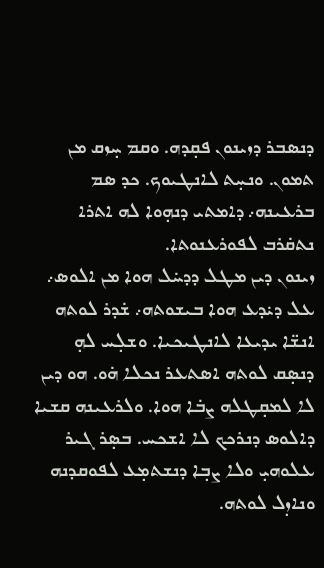ܕܢܣܒܪ ܕܙܝܢܘܢ ܦܩ̣ܕܗ. ܘܩܡ ܚ̣ܙܩ ܡܢ ܬܡܘܢ. ܘܢܚ̣ܬ ܠܐܢܛܝܘܟ. ܟܕ ܣܡ ܒܪܥܝܢܗ܇ ܕܐܡܬܝ ܕܢܗ̣ܘܐ ܠܗ ܐܬܪܐ ܢܬܩ̇ܪܒ ܠܦܘܪܥܢܘܬܐ.
ܙܝܢܘܢ ܕܝܢ ܡܛܠ ܕܕܚ̇ܠ ܗܘܐ ܡܢ ܐܠܘܣ܇ ܥܠ ܕܝ̇ܕܥ ܗܘܐ ܒܝܫܘܬܗ܇ ܫ̇ܕܪ ܠܘܬܗ ܐܢܫ̈ܐ ܝܕܝܥܐ ܠܐܢܛܝܟܝܐ. ܘܫܠ̣ܚ ܠܗ̣ ܕܢܣ̣ܩ ܠܘܬܗ ܐܣܬܥܪ ܢܟܠܐ ܗ̇ܘ. ܗܘ ܕܝܢ ܠܐ ܠܡܩ̣ܛܠܗ ܨܒ̇ܐ ܗܘܐ. ܘܠܪܥܝܢܗ ܩܫܝܐ ܕܐܠܘܣ ܕܢܪܟܟ ܠܐ ܐܫܟܚ. ܒܣ̣ܪ ܓܝܪ ܥܠܘܗܝ̣ ܘܠܐ ܨܒ̣ܐ ܕܢܫܬܡ̣ܥ ܠܦܘܩܕܢܗ ܘܢܐܙ̣ܠ ܠܘܬܗ.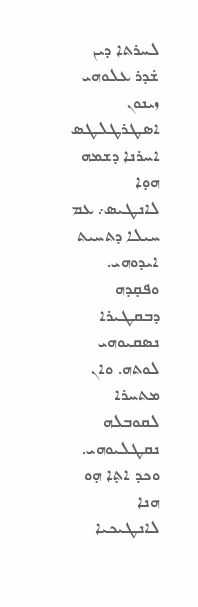ܠܚܪܬܐ ܕܝܢ ܫ̇ܕܪ ܥܠܘܗܝ ܙܝܢܘܢ ܐܣܛܪܛܠܛܣ ܐܚܪܢܐ ܕܫܡܗ ܗܘ̣ܐ ܠܐܢܛܝܣ܇ ܥܡ ܚܝܠܐ ܕܬܚܝܬ ܐܝܕܘܗܝ. ܘܦܩ̣ܕܗ ܕܒܩܛܝܪܐ ܢܣܩܝܘܗܝ ܠܘܬܗ. ܘܐܢ ܡܬܚܪܐ ܠܩܘܒܠܗ ܢܩܛܠܝܘܗܝ. ܘܟܕ ܐܬ̣ܐ ܗ̣ܘ ܗܢܐ ܠܐܢܛܝܟܝܐ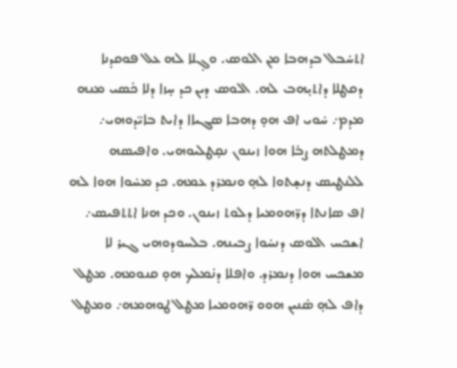ܐܬܚ̇ܒܠ ܒܕܗܒܐ ܡܢ ܐܠܘܣ. ܘܓ̣ܠܐ ܠܗ ܥܠ ܦܘܩܕܢܐ ܕܩܛܠܐ ܕܐܬܝ̣ܗܒ ܠܗ. ܐܠܘܣ ܕܝܢ ܟܕ ܚ̣ܙܐ ܕܠܐ ܟ̇ܣܝ ܡܢܗ ܡܕܡ܇ ܚ̇ܘܝ ܐܦ ܗܘ̣ ܕܗܒܐ ܣܓܝܐܐ ܕܐܝܬ ܒܐܝ̈ܕܘܗܝ܇ ܕܡܛܠܬܗ ܨܒ̇ܐ ܗܘܐ ܙܝܢܘܢ ܢܩ̣ܛܠܝܘܗܝ. ܘܐܦܝܣܗ ܠܠܢܛܝܣ ܕܢܫ̣ܬܘܐ ܠܗ̣ ܘܢܡܪܕ ܥܡܗ. ܟܕ ܡܚ̇ܘܐ ܗܘܐ ܠܗ ܐܦ ܣܐܢܬܐ ܕܪ̈ܗܘܡܝܐ ܕܠܘܬ ܙܝܢܘܢ. ܘܟܕ ܗܢܐ ܐܬܬܦܝܣ܇ ܐܫܟܚ ܐܠܘܣ ܕܢܚ̇ܘܐ ܨܒܝܢܗ. ܒܠܚܘܕܘܗܝ ܓܝܪ ܠܐ ܡܫܟܚ ܗܘܐ ܕܢܡܪܕ. ܘܐܦܠܐ ܕܢ̇ܡܠܟ ܗܘ̣ ܩܢܘܡܗ. ܡܛܠ ܕܐܦ ܠܗ̣ ܣ̇ܢܝܢ ܗܘܘ ܪ̈ܗܘܡܝܐ ܡܛܠ ܛܘܗܡܗ܇ ܘܡܛܠ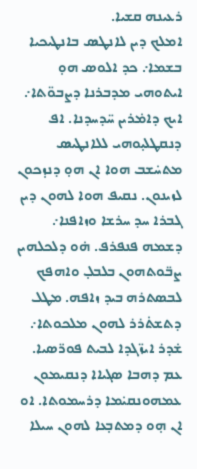ܪܥܝܢܗ ܩܫܝܐ.
ܐܡܠܟ ܕܝܢ ܠܐܢܛܣ ܒܐܢܛܝܟܝܐ ܒܫܡܐ܇ ܟܕ ܐܠܘܣ ܗܘ̣ ܐܝܬܘܗܝ ܡܕܒܪܢܐ ܕܨܒܘ̈ܬܐ܇ ܐܝܟ ܕܐܡ̇ܪܝܢ ܚ̈ܕܚܕܢܐ. ܐܦ ܕܢܩܛܠܝ̣ܘܗܝ ܠܠܐܢܛܝܣ ܡܬܚ̇ܫܒ ܗܘܐ ܐܢ ܗܘ̣ ܕܢܙ̣ܟܘܢ ܠܙܝܢܘܢ. ܢܩܝܦ ܗܘܐ ܠܗܘܢ ܕܝܢ ܓܒܪܐ ܚܕ ܚܪܫܐ ܘܙܐܦܢܐ܇ ܕܫܡܗ ܦܢܦܪܦ. ܗ̇ܘ ܕܠܟܠܗܝܢ ܨܒ̈ܘܬܗܘܢ ܒܠܒܠ̣ ܘܐܗܦܟ ܠܒܣܬܪܗ ܒܝܕ ܙܐܦܗ. ܡܛܠ ܕܬܫܬ̇ܪܪ ܠܗܘܢ ܡܠܟܘܬܐ܇ ܫ̇ܕܪ ܐܝܙ̈ܓܕܐ ܠܒܝܬ ܦܘܪ̈ܣܝܐ. ܥܡ ܕܗܒܐ ܣܓܝܐܐ ܕܢܩܝܡܘܢ ܥܡܗܘܢܩܝ̇ܡܐ ܕܪܚܡܘܬܐ. ܐܘ ܐܢ ܗ̣ܘ ܕܡܬܒ̣ܥܐ ܠܗܘܢ ܚܝܠܐ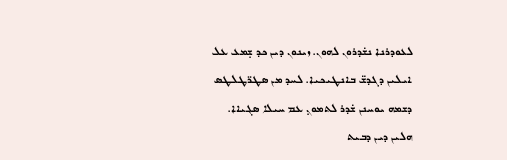ܠܥܘܕܪܢܐ ܢܫ̇ܕܪܘܢ ܠܗܘܢ. ܙܝܢܘܢ ܕܝܢ ܟܕ ܫ̣ܡܥ ܥܠ ܐܝܠܝܢ ܕܓܕܫ̈ ܒܐܢܛܝܟܝܐ. ܠܚܕ ܡܢ ܣܛܪ̈ܛܠܛܣ ܕܫܡܗ ܝܘܚܢܢ ܫ̇ܕܪ ܠܬܡܘܢ̣ ܥܡ ܚܝܠܐ ܣܓܝܐܐ.
ܗܠܝܢ ܕܝܢ ܕܒܝܬ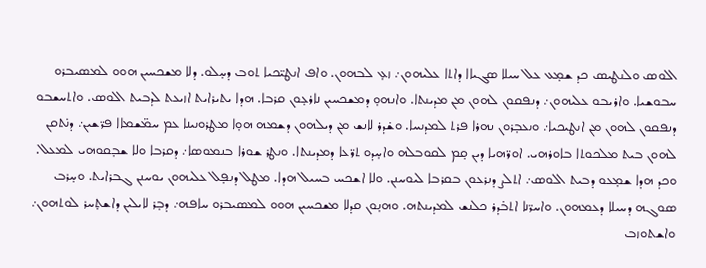ܐܠܘܣ ܘܠܢܛܝܣ ܟܕ ܫܡ̣ܥ ܥܠ ܚܝܠܐ ܣܓܝܐܐ ܕܐܬܐ ܥܠܝܗܘܢ܇ ܙܥ̣ ܠܒܗܘܢ. ܘܐܦ ܐܢܛܝ̈ܟܝܐ ܬܘܒ ܕܚ̣ܠܘ. ܕܠܐ ܡܫܟܚܝܢ ܗܘܘ ܠܡܣܝܒܪܘ ܚܒܘܫܝܐ. ܘܐܪܝܒܘ ܥܠܝܗܘܢ܇ ܕܢܦܩܘܢ ܠܗܘܢ ܡܢ ܡܕܝܢܬܐ. ܘܐܢܗܘ̣ ܕܡܫܟܚܝܢ ܢܐܪܥ̣ܘܢ ܩܪܒܐ. ܗܕܐ ܝܬܝܪܐܝܬ ܐܙܝܥܬ ܠܕܒܝܬ ܐܠܘܣ. ܘܐܬܚܫܒܘ ܕܢܦܩܘܢ ܠܗܘܢ ܡܢ ܐܢܛܝܟܝܐ܇ ܘܢܥܒ̣ܪܘܢ ܢܗܪܐ ܦܪܬ ܠܡܕܢܚܐ. ܘܫ̇ܕܪ ܠܐܢܫ ܡܢ ܕܝܠܗܘܢ ܕܫܡܗ ܗܘ̣ܐ ܡܛܪܘܢܝܢܐ ܥܡ ܚܡ̈ܫܡܐܐ ܦܪ̈ܫܝܢ܇ ܕܢ̇ܬܩܢ ܠܗܘܢ ܒܝܬ ܡܠܟܘܬܐ ܒܐܘܪܗܝ. ܐܘܪ̈ܗܝܐ ܕܝܢ ܩ̣ܡ ܠܩܘܒܠܗ ܘܐܚ̣ܕܘ ܬܪ̈ܥܐ ܕܡܕܝܢܬܐ. ܘܢܛܪ ܫܘܪܐ ܒܢܡܘܣܐ܇ ܕܩܪܒܐ ܘܠܐ ܫܒ̣ܩܘܗܝ ܠܡܥܠ.
ܘܟܕ ܗܕܐ ܫܡ̣ܥܘ ܕܒܝܬ ܐܠܘܣ܇ ܐܬܠܨ ܕܢܪܥܘܢ ܒܩܪܒܐ ܠܝܘܚܢܢ. ܘܠܐ ܐܫܟܚ ܒܚܝܠ ܗܕܐ. ܡܛܠ ܕܢܦ̣ܠ ܥܠܝܗܘܢ ܝܘܚܢܢ ܓܒܪܐܝܬ. ܘܚ̣ܪܒ ܣܘܓܗ ܕܚܝܠܐ ܕܥܡܗܘܢ. ܘܐܚܪ̈ܢܐ ܐܬܒ̇ܕܪ ܟܠܢܫ ܠܡܕܝܢܬܗ. ܘܗܢ̣ܘܢ ܩܕܠܐ ܡܫܟܚܝܢ ܗܘܘ ܠܡܣܝܒܪܘ ܚܐܦܗ܇ ܕܒ̣ܪ ܠܐܝܠܝܢ ܕܐܫܬ̣ܚܪ ܠܘܬܗܘܢ܇ ܘܐܫܬܘܙܒ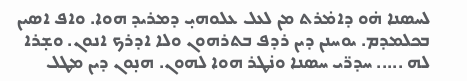ܠܚܣܢܐ ܗ̇ܘ ܕܐܡ̇ܪܬ ܡܢ ܠܥܠ ܥܠܘܗܝ̣ ܕܡܪܝܕ ܗܘܐ. ܘܐܦ ܐܣܝܢ ܒܟܠܡܕܡ. ܝܘܚܢܢ ܕܝܢ ܪܕܦ ܒܬܪܗܘܢ ܘܠܐ ܐܕܪܟ ܐܢܘܢ. ܘܫ̣ܪܐ ܠܗ ..... ܚܕܪ̈ܝ ܚܣܢܐ ܘܢ̇ܛܪ ܗܘܐ ܠܗܘܢ. ܗܢ̣ܘܢ ܕܝܢ ܡܛܠ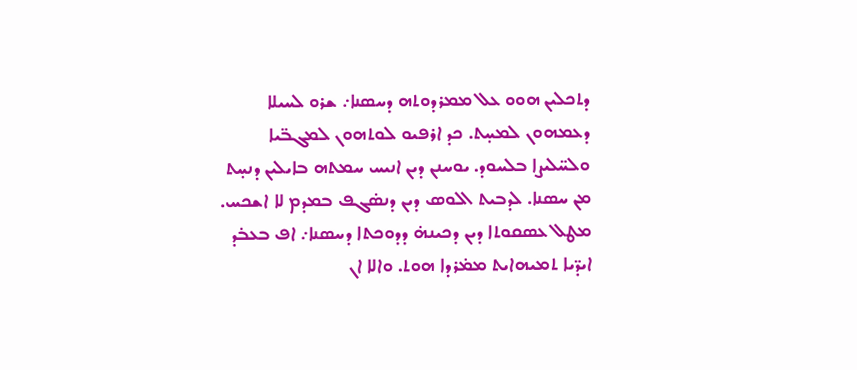ܕܬܟܠܝܢ ܗܘܘ ܥܠ ܡܡܪܕܘܬܗ ܕܚܣܢܐ܇ ܫܪܘ ܠܚܝܠܐ ܕܥܡܗܘܢ ܠܡܚ̣ܬ. ܟܕ ܐܪܦܝܘ ܠܘܬܗܘܢ ܠܡܓܒ̈ܝܐ ܘܠܚ̈ܠܝܨܐ ܒܠܚܘܕ. ܝܘܚܢܢ ܕܝܢ ܐܢܝܚ ܚܡܬܗ ܒܐܝܠܝܢ ܕܢܚ̣ܬ ܡܢ ܚܣܢܐ. ܠܕܒܝܬ ܐܠܘܣ ܕܝܢ ܕܢܣ̇ܓܦ ܒܡܕܡ ܠܐ ܐܫܟܚ. ܡܛܠ ܥܣܩܘܬܐ ܕܝܢ ܕܟܝܢܗ̇ ܕܕܘܟܬܐ ܕܚܣܢܐ܇ ܐܦ ܒܥܒ̇ܕ ܐܝܕ̈ܝܐ ܬܡܝܗܐܝܬ ܡܡ̇ܪܕܐ ܗܘܬ. ܘܐܠܐ ܐܢ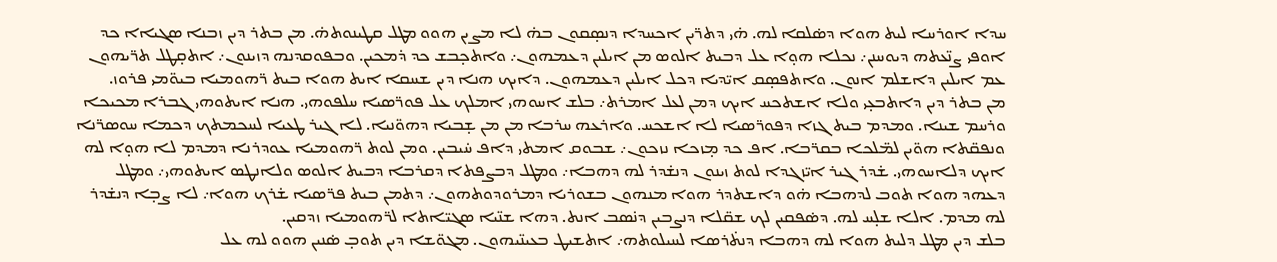ܚܕܐ ܐܘܪܚܐ ܠܝܬ ܗܘܐ ܕܣ̇ܠܩܐ ܠܗ. ܗ̇ܝ ܕܬܪ̈ܝܢ ܐܟܚܕܐ ܕܢܣ̣ܩܘܢ ܒܗ̇ ܠܐ ܡܨܝܢ ܗܘܘ ܡܛܠ ܩܛܝܢܘܬܗ̇. ܡܢ ܒܬܪ ܕܝܢ ܙܒܢܐ ܣܓܝܐܐ ܟܕ ܐܘܦܝ ܨܢ̈ܥܬܗ ܕܝܘܚܢܢ܇ ܢܟܠܐ ܗܘ̣ܐ ܥܠ ܕܒܝܬ ܐܠܘܣ ܡܢ ܐܝܠܝܢ ܕܥܡܗܘܢ܇ ܘܐܬܟ̣ܒܫ ܟܕ ܕ̇ܡܟܝܢ. ܘܒܦܘܩܕܢܗ ܕܙܝܢܘܢ܇ ܐܬܩ̣ܛܠ ܬܪ̈ܝܗܘܢ ܥܡ ܐܝܠܝܢ ܕܐܫܠܡ ܐܢܘܢ. ܘܐܬܦܣ̣ܩ ܐܝ̈ܕܝܐ ܕܟܠ ܐܝܠܝܢ ܕܥܡܗܘܢ. ܕܐܝܟ ܗܢܐ ܕܝܢ ܫܚܩܐ ܐܝܬ ܗܘܐ ܒܝܬ ܪ̈ܗܘܡܝܐ ܒܝܘ̈ܡܝ ܦܪܘܙ.
ܡܢ ܒܬܪ ܕܝܢ ܕܐܬܒܥ̣ܝ ܘܠܐ ܐܫܬܟܚ ܐܝܟ ܕܡܢ ܠܥܠ ܐܡܪܬ܇ ܒܠܫ ܐܚܘܗܝ ܐܡܠܟ ܥܠ ܦܘܪ̈ܣܝܐ ܚܠܦܘܗܝ. ܗܢܐ ܐܝܬܘܗܝ ܓܒܪܐ ܡܟܝܟܐ ܘܪܚܡ ܫܝܢܐ. ܘܡܕܡ ܒܝܬ ܓܙܐ ܕܦܘܪ̈ܣܝܐ ܠܐ ܐܫܟܚ. ܘܐܪܥܗ ܚܪܒܐ ܡܢ ܡܢ ܫ̣ܒܝܐ ܕܗܘ̈ܢܝܐ. ܠܐ ܓܝܪ ܛܥܝܐ ܠܚܟܡܬܟ ܕܟܡܐ ܚܘܣܪ̈ܢܐ ܘܢܦܩ̈ܬܐ ܗܘ̈ܝܢ ܠܡ̈ܠܟܐ ܒܩܪ̈ܒܐ. ܐܦ ܟܕ ܡ̣ܙܟܐ ܢܙܟܘܢ܇ ܫܒܘܩ ܐܡܬܝ ܕܐܦ ܚ̇ܝܒܝܢ. ܘܡܢ ܠܘܬ ܪ̈ܗܘܡܝܐ ܥܘܕܪܢܐ ܕܡܕܡ ܠܐ ܗܘ̣ܐ ܠܗ ܐܝܟ ܕܠܐܚܘܗܝ. ܫ̇ܕܪ ܓܝܪ ܐܝ̈ܙܓܕܐ ܠܘܬ ܙܝܢܘܢ ܕܢܫ̇ܕܪ ܠܗ ܕܗܒܐ܇ ܘܡܛܠ ܕܒܨܦܬܐ ܕܩܪܒܐ ܕܒܝܬ ܐܠܘܣ ܘܠܐܢܛܣ ܐܝܬܘܗܝ܇ ܘܡܛܠ ܕܥܗܕ ܗܘܐ ܬܘܒ ܠܕܗܒܐ ܗ̇ܘ ܕܐܫܬܕܪ ܗܘܐ ܡܢܗܘܢ ܒܫܘܪܝܐ ܕܡܪܘܕܘܬܗܘܢ܇ ܕܬܡܢ ܒܝܬ ܦܪ̈ܣܝܐ ܫ̇ܪܟ ܗܘܐ܇ ܠܐ ܨܒ̣ܐ ܕܢܫ̇ܕܪ ܠܗ ܡܕܡ. ܐܠܐ ܫܠ̣ܚ ܠܗ. ܕܣ̇ܦܩܝܢ ܠܟ ܫܩ̈ܠܐ ܕܢܨܒܝܢ ܕܢ̇ܣܒ ܐܢܬ. ܕܗܐ ܫܢ̈ܝܐ ܣܓܝ̈ܐܬܐ ܠܪ̈ܗܘܡܝܐ ܙܕܩܝܢ.
ܒܠܫ ܕܝܢ ܡܛܠ ܕܠܝܬ ܗܘܐ ܠܗ ܕܗܒܐ ܕܢܬ̇ܪܣܐ ܠܚܝܠܘܬܗ܇ ܐܬܫܝܛ ܒܥܝܢ̈ܝܗܘܢ. ܡܓܘ̈ܫܐ ܕܝܢ ܬܘܒ̣ ܣ̇ܢܝܢ ܗܘܘ ܠܗ ܥܠ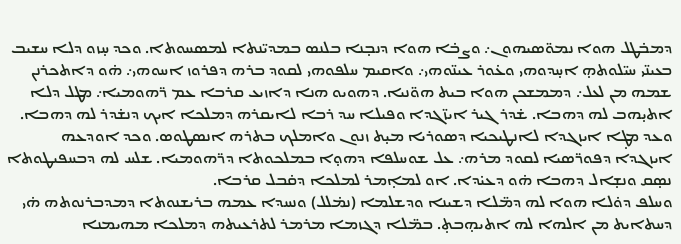ܕܡܒ̇ܛܠ ܗܘܐ ܢܡܘ̈ܣܝܗܘܢ܇ ܘܨܒ̇ܐ ܗܘܐ ܕܢܒ̣ܢܐ ܒܠܢܣ ܒܡܕܝ̈ܢܬܐ ܠܡܣܚܘܬܐ. ܘܟܕ ܚ̣ܙܘ ܕܠܐ ܚܫܝܒ ܒܥܝܢ̈ܝ ܚܝ̈ܠܘܬܗ̣ ܐܚ̣ܕܘܗܝ ܘܥ̇ܘܪ ܥܝܢ̈ܘܗܝ܇ ܘܐܩܝܡ ܚܠܦܘܗܝ ܠܩܘܕ ܒܪܗ ܕܦܪܘܙ ܐܚܘܗܝ܇ ܗ̇ܘ ܕܐܬܟܪܢܢ ܫܡܗ ܡܢ ܠܥܠ܇ ܕܡܡܫܟܢ ܗܘܐ ܒܝܬ ܗܘ̈ܢܝܐ. ܕܗܘܝܘ ܗܢܐ ܕܐܙܝܥ ܩܪܒܐ ܥܡ ܪ̈ܗܘܡܝܐ܇ ܡܛܠ ܕܠܐ ܐܬܝ̣ܗܒ ܠܗ ܕܗܒܐ. ܫ̇ܕܪ ܓܝܪ ܐܝܙ̈ܓܕܐ ܘܦܝܠܐ ܚܕ ܪܒܐ ܠܐܝܩܪܗ ܕܡܠܟܐ ܐܝܟ ܕܢܫ̇ܕܪ ܠܗ ܕܗܒܐ. ܘܥܕ ܡܛ̣ܐ ܐܝܙܓܕܐ ܠܐܢܛܝܟܝܐ ܕܣܘܪܝܐ ܡܝ̣ܬ ܙܢܘܢ ܘܐܡܠܟ ܒܬܪܗ ܐܢܣܛܘܣ. ܘܟܕ ܐܘܕܥܗ ܐܝܙܓܕܐ ܕܦܘܪ̈ܣܝܐ ܠܩܘܕ ܡܪܗ܇ ܥܠ ܫܘܚܠܦܐ ܕܗܘ̣ܐ ܒܡܠܟܘܬܐ ܕܪ̈ܗܘܡܝܐ. ܫܠܚ ܠܗ ܕܒܚܦܝܛܘܬܐ ܢܣ̣ܩ ܘܢܫ̣ܐܠ ܕܗܒܐ ܗ̇ܘ ܕܥܝ̇ܕܐ. ܐܘ ܠܡܐ̣ܡܪ ܠܡܠܟܐ ܕܩ̇ܒܠ ܩܪܒܐ.
ܘܚܠܦ ܕܘ̇ܠܐ ܗܘܐ ܠܗ ܕܡ̈ܠܐ ܕܫܝܢܐ ܘܕܫܠܡܐ (ܢܡ̇ܠܠ) ܘܢܚܕܐ ܥܡܗ ܒܪܝܫܢܘܬܐ ܕܡܕܒܪܢܘܬܗ ܗ̇ܝ ܕܚܬܐܝܬ ܡܢ ܐܠܗܐ ܠܗ ܐܬܝܗ̣ܒܬ̣. ܒܡ̈ܠܐ ܕܓܙܡܐ ܡܪܡܪ ܠܬܪܥܝܬܗ ܕܡܠܟܐ ܡܗܝܡܢܐ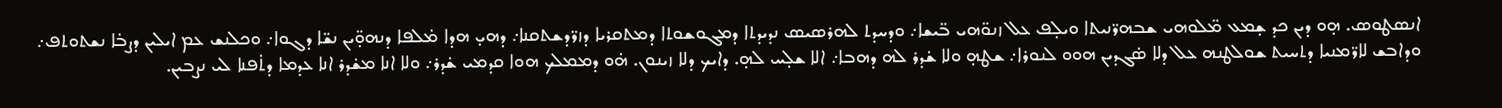ܐܢܣܛܘܣ. ܗ̣ܘ ܕܝܢ ܟܕ ܫ̣ܡܥ ܡ̈ܠܘܗܝ ܫܒܗܪ̈ܢܝܬܐ ܘܝܠ̣ܦ ܥܠ ܙܢܘ̈ܗܝ ܒ̈ܝܫܐ܇ ܘܕܚܕܬ ܠܗܪܣܝܣ ܢܕܝܕܬܐ ܕܡܓܘܫܘܬܐ ܕܡܬܩܪܝܐ ܕܙܪ̈ܕܫܬܩܢܐ܇ ܕܗܝ̣ ܗܕܐ ܡ̇ܠܦܐ ܕܢܗܘ̣̈ܝܢ ܢܫ̈ܐ ܕܓܘܐ܇ ܘܟܠܢܫ ܥܡ ܐܝܠܝܢ ܕܨܒ̇ܐ ܢܫܬܘܬܦ܇ ܘܕܐܒܫ ܠܐܪ̈ܡܢܝܐ ܕܬܚܝܬ ܫܘܠܛܢܗ ܥܠ ܕܠܐ ܣ̇ܓܕܝܢ ܗܘܘ ܠܢܘܪܐ܇ ܫܛܗ̣ ܘܠܐ ܫ̇ܕܪ ܠܗ ܕܗܒܐ܇ ܐܠܐ ܫܠ̣ܚ ܠܗ̣. ܕܐܝܟ ܕܠܐ ܙܝܢܘܢ. ܗ̇ܘ ܕܡܡܠܟ ܗܘܐ ܩܕܡܝ ܫ̇ܕܪ܇ ܘܠܐ ܐܢܐ ܡܫ̇ܕܪ ܐܢܐ ܥܕܡܐ ܕܬ̇ܦܢܐ ܠܝ ܢܨܒܝܢ.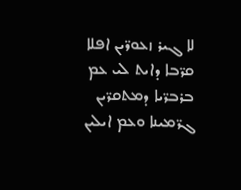ܠܐ ܓܝܪ ܙܥܘܪ̈ܝܢ ܐܦܠܐ ܩܪ̈ܒܐ ܕܐܝܬ ܠܝ ܥܡ ܒܪܒܪ̈ܝܐ ܕܡܬܩܪ̈ܝܢ ܓܪ̈ܡܝܢܐ ܘܥܡ ܐܝܠܝܢ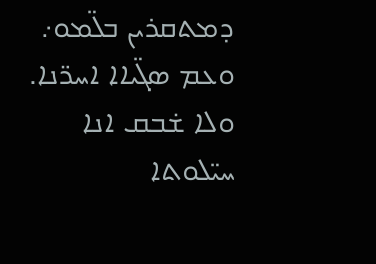ܕܡܬܩܪܝܢ ܒܠ̈ܡܘ܇ ܘܥܡ ܣܓ̈ܝܐܐ ܐܚܪ̈ܢܐ. ܘܠܐ ܫ̇ܒܩ ܐܢܐ ܚܝ̈ܠܘܬܐ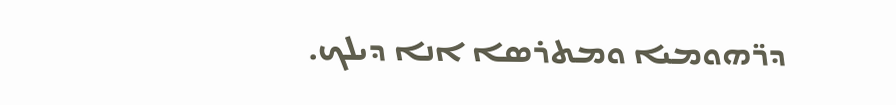ܕܪ̈ܗܘܡܝܐ ܘܡܬܪܣܐ ܐܢܐ ܕܝܠܟ.